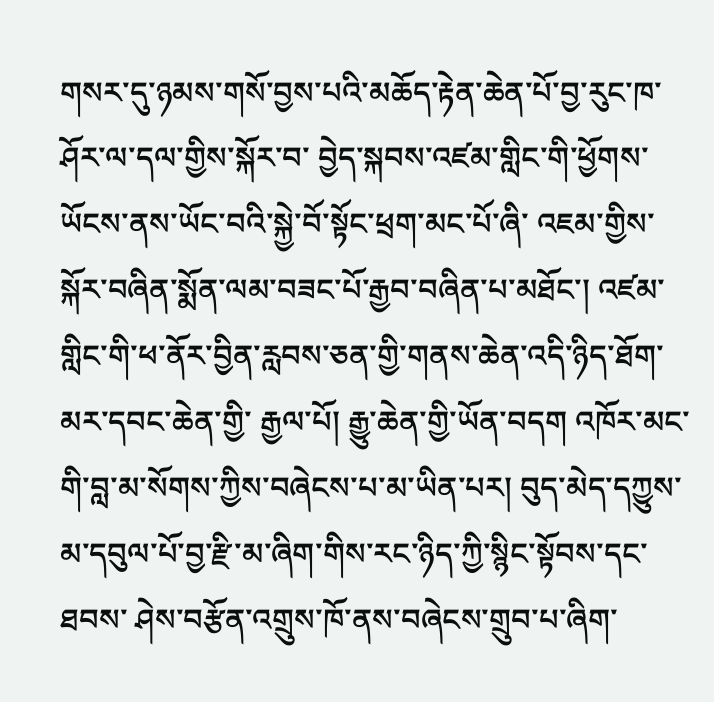གསར་དུ་ཉམས་གསོ་བྱས་པའི་མཆོད་རྟེན་ཆེན་པོ་བྱ་རུང་ཁ་ཤོར་ལ་དལ་གྱིས་སྐོར་བ་ བྱེད་སྐབས་འཛམ་གླིང་གི་ཕྱོགས་ཡོངས་ནས་ཡོང་བའི་སྐྱེ་བོ་སྟོང་ཕྲག་མང་པོ་ཞི་ འཇམ་གྱིས་སྐོར་བཞིན་སྨོན་ལམ་བཟང་པོ་རྒྱབ་བཞིན་པ་མཐོང་། འཛམ་གླིང་གི་ཕ་ནོར་བྱིན་རླབས་ཅན་གྱི་གནས་ཆེན་འདི་ཉིད་ཐོག་མར་དབང་ཆེན་གྱི་ རྒྱལ་པོ། རྒྱུ་ཆེན་གྱི་ཡོན་བདག འཁོར་མང་གི་བླ་མ་སོགས་ཀྱིས་བཞེངས་པ་མ་ཡིན་པར། བུད་མེད་དཀྱུས་མ་དབུལ་པོ་བྱ་རྫི་མ་ཞིག་གིས་རང་ཉིད་ཀྱི་སྙིང་སྟོབས་དང་ཐབས་ ཤེས་བརྩོན་འགྲུས་ཁོ་ནས་བཞེངས་གྲུབ་པ་ཞིག་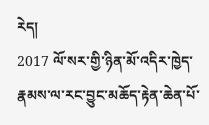རེད།
2017 ལོ་སར་གྱི་ཉིན་མོ་འདིར་ཁྱེད་རྣམས་ལ་རང་བྱུང་མཆོད་རྟེན་ཆེན་པོ་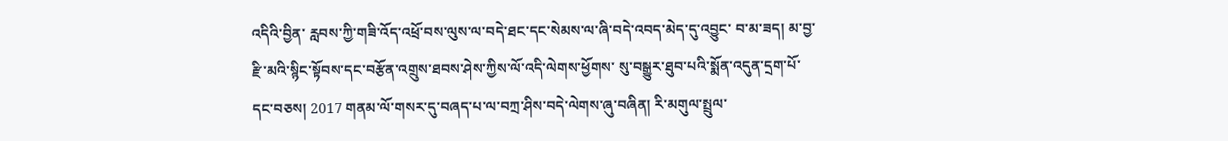འདིའི་བྱིན་ རླབས་ཀྱི་གཟི་འོད་འཕྲོ་བས་ལུས་ལ་བདེ་ཐང་དང་སེམས་ལ་ཞི་བདེ་འབད་མེད་དུ་འབྱུང་ བ་མ་ཟད། མ་བྱ་རྫི་མའི་སྙིང་སྟོབས་དང་བརྩོན་འགྲུས་ཐབས་ཤེས་ཀྱིས་ལོ་འདི་ལེགས་ཕྱོགས་ སུ་བསྒྱུར་ཐུབ་པའི་སྨོན་འདུན་དྲག་པོ་དང་བཅས། 2017 གནམ་ལོ་གསར་དུ་བཞད་པ་ལ་བཀྲ་ཤིས་བདེ་ལེགས་ཞུ་བཞིན། རི་མགུལ་སྤྲུལ་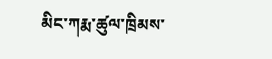མིང་ཀརྨ་ཚུལ་ཁྲིམས་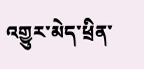འགྱུར་མེད་ཕྲིན་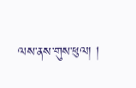ལས་ནས་གུས་ཕུལ། །